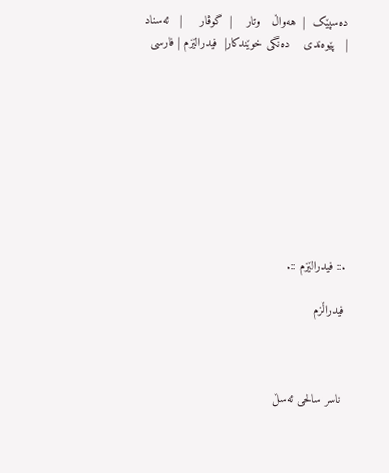ده‌سپێک  |  هه‌واڵ   وتار    |  گوڤار     |   ئه‌سناد    |   پێوه‌ندی    ده‌نگی خوێندكار|  فیدرالێزم | فارسی









.:: فیدرالێزم ::.

فیدراڵزم



 ناسر سالحی ئه‌سڵ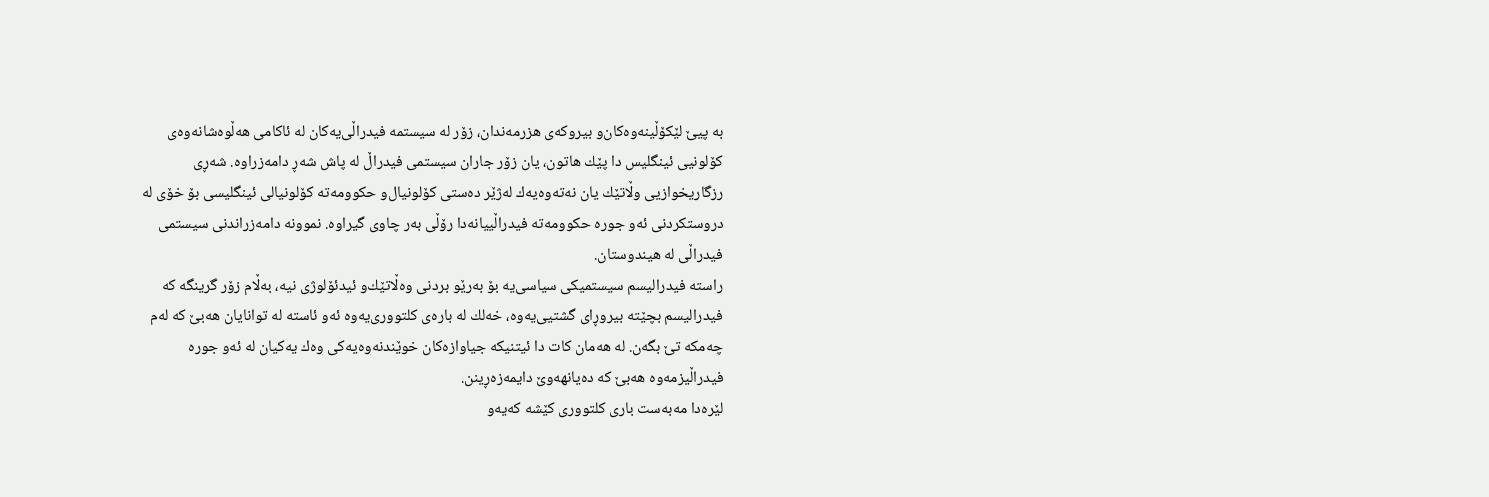به‌ پیێ لێكۆڵینه‌وه‌كان‌و بیروكه‌ی‌ هزرمه‌ندان، زۆر له‌ سیستمه‌ فیدراڵی‌یه‌كان له‌ ئاكامی‌ هه‌ڵوه‌شانه‌وه‌ی‌ كۆلونیی‌ ئینگلیس دا پێك هاتون، یان زۆر جاران سیستمی‌ فیدراڵ له‌ پاش شه‌ڕ دامه‌زراوه‌. شه‌ڕی‌ رزگاریخوازیی‌ وڵاتێك یان نه‌ته‌وه‌یه‌ك له‌ژێر ده‌ستی‌ كۆلونیال‌و حكوومه‌ته‌ كۆلونیالی‌ ئینگلیسی‌ بۆ خۆی‌ له‌ دروستكردنی‌ ئه‌و جوره‌ حكوومه‌ته‌ فیدراڵییانه‌دا رۆڵی‌ به‌ر چاوی‌ گیراوه‌. نموونه‌ دامه‌زراندنی‌ سیستمی‌ فیدراڵی‌ له‌ هیندوستان.
راسته‌ فیدرالیسم سیستمیكی‌ سیاسی‌یه‌ بۆ به‌رێو بردنی‌ وه‌ڵاتێك‌و ئیدئۆلوژی‌ نیه‌، به‌ڵام زۆر گرینگه‌ كه‌ فیدرالیسم بچێته‌ بیروڕای‌ گشتیی‌یه‌وه‌، خه‌لك له‌ باره‌ی‌ كلتووری‌یه‌وه‌ ئه‌و ئاسته‌ له‌ توانایان هه‌بێ‌ كه‌ له‌م چه‌مكه‌ تێ‌ بگه‌ن. له‌ هه‌مان كات دا ئیتنیكه‌ جیاوازه‌كان خوێندنه‌وه‌یه‌كی‌ وه‌ك یه‌كیان له‌ ئه‌و جوره‌ فیدراڵیزمه‌وه‌ هه‌بێ‌ كه‌ ده‌یانهه‌وێ‌ دایمه‌زه‌ڕینن.
لێره‌دا مه‌به‌ست باری‌ كلتووری‌ كێشه‌ كه‌یه‌‌و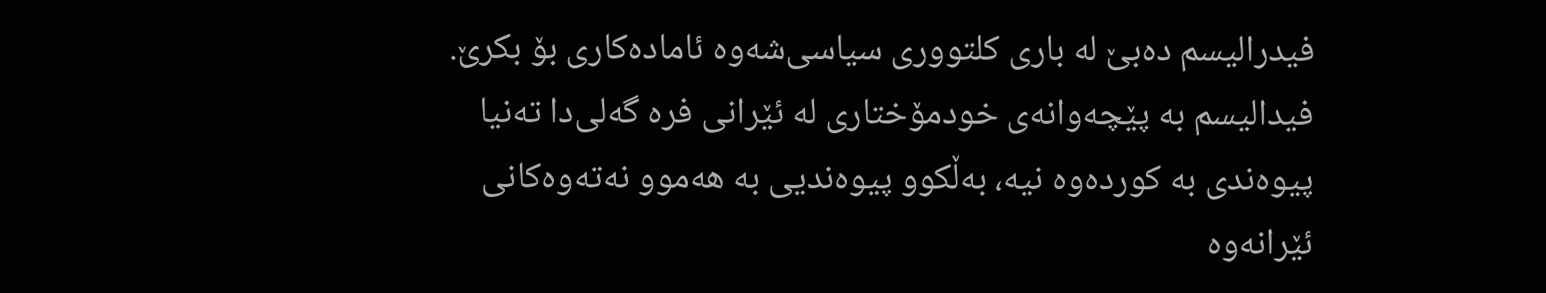فیدرالیسم ده‌بێ‌ له‌ باری‌ كلتووری‌ سیاسی‌شه‌وه‌ ئاماده‌كاری‌ بۆ بكرێ‌. فیدالیسم به‌ پێچه‌وانه‌ی‌ خودمۆختاری‌ له‌ ئێرانی‌ فره‌ گه‌لی‌دا ته‌نیا پیوه‌ندی‌ به‌ كورده‌وه‌ نیه‌، به‌ڵكوو پیوه‌ندیی‌ به‌ هه‌موو نه‌ته‌وه‌كانی‌ ئێرانه‌وه‌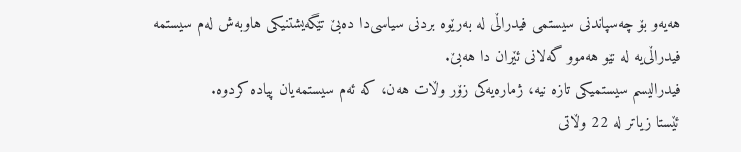هه‌یه‌‌و بۆ چه‌سپاندنی‌ سیستمی‌ فیدراڵی‌ له‌ به‌رێوه‌ بردنی‌ سیاسی‌دا ده‌بێ‌ تێگه‌یشتنیكی‌ هاوبه‌ش له‌م سیستمه‌ فیدراڵی‌یه‌ له‌ نێو هه‌موو گه‌لانی‌ ئێران دا هه‌بێ‌.
فیدرالیسم سیستمیكی‌ تازه‌ نیه‌، ژماره‌یه‌كی‌ زۆر وڵات هه‌ن، كه‌ ئه‌م سیستمه‌یان پیاده‌ كردوه‌.
ئێستا زیاتر له‌ 22 وڵاتی‌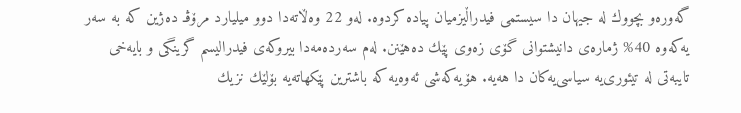گه‌وره‌و بچووك له‌ جیهان دا سیستمی‌ فیدراڵیزمیان پیاده‌ كردوه‌. له‌و 22 وه‌ڵاته‌دا دوو میلیارد مرۆڤـ ده‌ژین كه‌ به‌ سه‌ر یه‌كه‌وه‌ 40% ژماره‌ی‌ دانیشتوانی‌ گۆی‌ زه‌وی‌ پێك ده‌هێنن. له‌م سه‌رده‌مه‌دا بیروكه‌ی‌ فیدرالیسم گرینگی‌ و بایه‌خی‌ تایبه‌تی‌ له‌ تیئوری‌یه‌ سیاسی‌یه‌كان دا هه‌یه‌. هۆیه‌كه‌شی‌ ئه‌وه‌یه‌ كه‌ باشترین پێكهاته‌یه‌ بۆلێك نزیك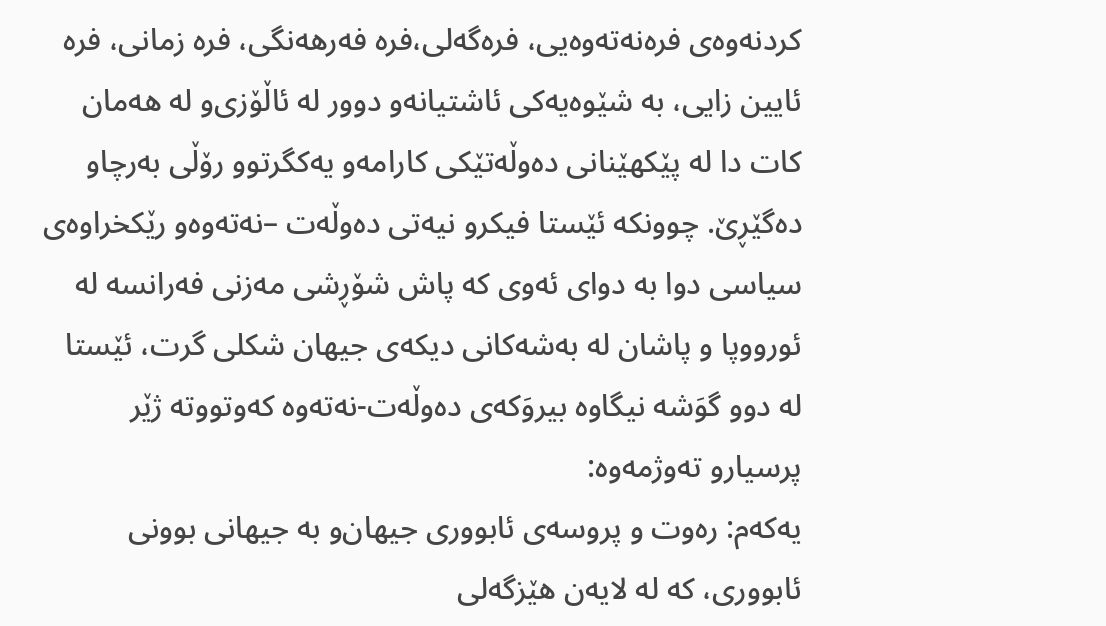كردنه‌وه‌ی‌ فره‌نه‌ته‌وه‌یی‌، فره‌گه‌لی‌،فره‌ فه‌رهه‌نگی‌، فره‌ زمانی‌، فره‌ ئایین زایی‌، به‌ شێوه‌یه‌كی‌ ئاشتیانه‌‌و دوور له‌ ئاڵۆزی‌‌و له‌ هه‌مان كات دا له‌ پێكهێنانی‌ ده‌وڵه‌تێكی‌ كارامه‌و یه‌كگرتوو رۆڵی‌ به‌رچاو ده‌گێڕێ‌. چوونكه‌ ئێستا فیكرو نیه‌تی‌ ده‌وڵه‌ت –نه‌ته‌وه‌و رێكخراوه‌ی‌ سیاسی‌ دوا به‌ دوای‌ ئه‌وی‌ كه‌ پاش شۆڕشی‌ مه‌زنی‌ فه‌رانسه‌ له‌ ئورووپا ‌و پاشان له‌ به‌شه‌كانی‌ دیكه‌ی‌ جیهان شكلی‌ گرت، ئێستا له‌ دوو گوَشه‌ نیگاوه‌ بیروَكه‌ی‌ ده‌وڵه‌ت-نه‌ته‌وه‌ كه‌وتووته‌ ژێر پرسیار‌و ته‌وژمه‌وه‌:
یه‌كه‌م: ره‌وت ‌و پروسه‌ی‌ ئابووری‌ جیهان‌و به‌ جیهانی‌ بوونی‌ ئابووری‌، كه‌ له‌ لایه‌ن هێزگه‌لی‌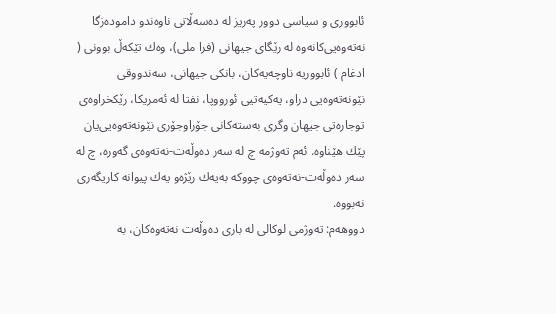ئابووری‌ و سیاسی‌ دوور په‌ریز له‌ ده‌سه‌ڵاتی‌ ناوه‌ند‌و داموده‌زگا نه‌ته‌وه‌یی‌كانه‌وه‌ له‌ رێگای‌ جیهانی‌ (فرا ملی‌)، وه‌ك تێكه‌ڵ بوونی‌ ( ادغام ) ئابووریه‌ ناوچه‌یه‌كان، بانكی‌ جیهانی‌، سه‌ندووقی‌ نێونه‌ته‌وه‌یی‌ دراو، یه‌كیه‌تیی‌ ئورووپا، نفتا له‌ ئه‌مریكا، رێكخراوه‌ی‌ توجاره‌تی‌ جیهان وگری‌ به‌سته‌كانی‌ جۆراوجۆری‌ نێونه‌ته‌وه‌یی‌یان پێك هێناوه‌. ئه‌م ته‌وژمه‌ چ له‌ سه‌ر ده‌وڵه‌ت-نه‌ته‌وه‌ی‌ گه‌وره‌، چ له‌ سه‌ر ده‌وڵه‌ت-نه‌ته‌وه‌ی‌ چووكه‌ به‌یه‌ك رێژه‌و یه‌ك پیوانه‌ كاریگه‌ری‌ نه‌بووه‌.
دووهه‌م: ته‌وژمی‌ لوكالی‌ له‌ باری‌ ده‌وڵه‌ت نه‌ته‌وه‌كان، به‌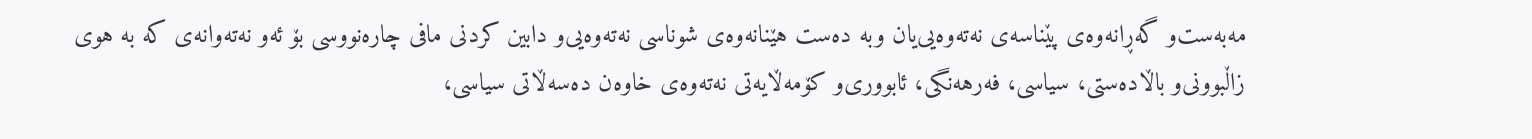مه‌به‌ست‌و گه‌ڕانه‌وه‌ی‌ پێناسه‌ی‌ نه‌ته‌وه‌یی‌یان وبه‌ ده‌ست هێنانه‌وه‌ی‌ شوناسی‌ نه‌ته‌وه‌یی‌‌و دابین كردنی‌ مافی‌ چاره‌نووسی‌ بۆ ئه‌و نه‌ته‌وانه‌ی‌ كه‌ به‌ هوی‌ زاڵبوونی‌‌و باڵاده‌ستی‌، سیاسی‌، فه‌رهه‌نگی‌، ئابووری‌‌و كۆمه‌ڵایه‌تی‌ نه‌ته‌وه‌ی‌ خاوه‌ن ده‌سه‌ڵاتی‌ سیاسی‌،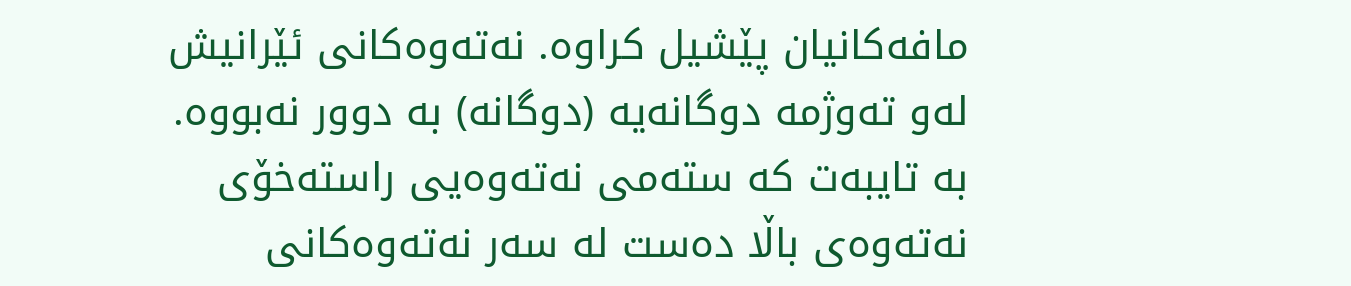مافه‌كانیان پێشیل كراوه‌. نه‌ته‌وه‌كانی‌ ئێرانیش له‌و ته‌وژمه‌ دوگانه‌یه‌ (دوگانه‌) به‌ دوور نه‌بووه‌. به‌ تایبه‌ت كه‌ سته‌می‌ نه‌ته‌وه‌یی‌ راسته‌خۆی‌ نه‌ته‌وه‌ی‌ باڵا ده‌ست له‌ سه‌ر نه‌ته‌وه‌كانی‌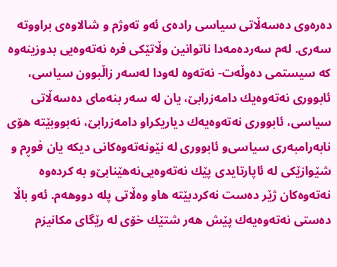ده‌ره‌وی‌ ده‌سه‌ڵاتی‌ سیاسی‌ راده‌ی‌ ئه‌و ته‌وژم ‌و شالاوه‌ی‌ براووته‌ سه‌ری‌. له‌م سه‌رده‌مه‌دا ناتوانین وڵاتێكی‌ فره‌ نه‌ته‌وه‌یی‌ بدوزینه‌وه‌ كه‌ سیستمی‌ ده‌وڵه‌ت- نه‌ته‌وه‌ له‌ودا له‌سه‌ر زاڵبوون سیاسی‌، ئابووری‌ نه‌ته‌وه‌یك دامه‌زرابێ‌، یان له‌ سه‌ر بنه‌مای‌ ده‌سه‌ڵاتی‌ سیاسی‌، ئابووری‌ نه‌ته‌وه‌یه‌ك دیاریكراو دامه‌زرابێ‌، نه‌بووبێته‌ هۆی‌ نابه‌رامبه‌ری‌ سیاسی‌‌و ئابووری‌ له‌ نێونه‌ته‌وه‌كانی‌ دیكه‌ یان فوڕم ‌و شێوازێكی‌ له‌ ئاپارتایدی‌ پێك نه‌ته‌وه‌یی‌نه‌هێنابێ‌‌و به‌ كرده‌وه‌ نه‌ته‌وه‌كان ژێر ده‌ست نه‌كردبێته‌ هاو وه‌ڵاتی‌ پله‌ دووهه‌م. ئه‌و باڵا ده‌ستی‌ نه‌ته‌وه‌یه‌ك پێش هه‌ر شتێك خۆی‌ له‌ رێگای‌ مكانیزم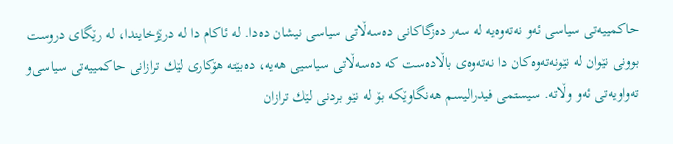حاكمییه‌تی‌ سیاسی‌ ئه‌و نه‌ته‌وه‌یه‌ له‌ سه‌ر ده‌زگاكانی‌ ده‌سه‌ڵاتی‌ سیاسی‌ نیشان ده‌دا. له‌ ئاكام دا له‌ درێژخایندا، له‌ رێگای‌ دروست بوونی‌ نێوان له‌ نێونه‌ته‌وه‌كان دا نه‌ته‌وه‌ی‌ باڵاده‌ست كه‌ ده‌سه‌ڵاتی‌ سیاسیی‌ هه‌یه‌، ده‌بێته‌ هۆكاری‌ لێك ترازانی‌ حاكمییه‌تی‌ سیاسی‌‌و ته‌واویه‌تی‌ ئه‌و وڵاته‌. سیستمی‌ فیدرالیسم هه‌نگاوێكه‌ بۆ له‌ نێو بردنی‌ لێك ترازان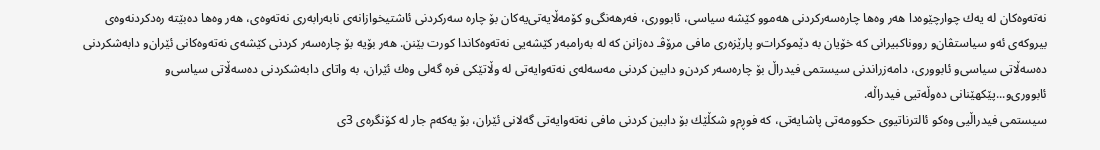نه‌ته‌وه‌كان له‌ یه‌ك چوارچێوه‌دا هه‌ر وه‌ها چاره‌سه‌ركردنی‌ هه‌موو كێشه‌ سیاسی‌، ئابووری‌، فه‌رهه‌نگی‌‌و كۆمه‌ڵایه‌تی‌یه‌كان بۆ چاره‌ سه‌ركردنی‌ ئاشتیخوازانه‌ی‌ نابه‌رابه‌ری‌ نه‌ته‌وه‌ی‌، هه‌ر وه‌ها ده‌بێته‌ ره‌دكردنه‌وه‌ی‌ بیروكه‌ی‌ ئه‌و سیاستڤان‌و رووناكبیرانی‌ كه‌ خۆیان به‌ دێموكرات‌و پارێزه‌ری‌ مافی‌ مرۆڤـ ده‌زانن كه‌ له‌ به‌رامبه‌ر كێشه‌یی‌ نه‌ته‌وه‌كاندا كورت بێنن. هه‌ر بۆیه‌ بۆ چاره‌سه‌ر كردنی‌ كێشه‌ی‌ نه‌ته‌وه‌كانی‌ ئێران‌و دابه‌شكردنی‌ ده‌سه‌ڵاتی‌ سیاسی‌‌و ئابووری‌، دامه‌زراندنی‌ سیستمی‌ فیدراڵ بۆ چاره‌سه‌ر كردن‌و دابین كردنی‌ مه‌سه‌له‌ی‌ نه‌ته‌وایه‌تی‌ له‌ وڵاتێكی‌ فره‌ گه‌لی‌ وه‌ك ئێران، به‌ واتای‌ دابه‌شكردنی‌ ده‌سه‌ڵاتی‌ سیاسی‌‌و ئابووری‌‌و...پێكهێنانی‌ ده‌وڵه‌تیی‌ فیدراڵه‌.
سیستمی‌ فیدراڵیی‌ وه‌كو ئالترناتیوی‌ حكوومه‌تی‌ پاشایه‌تی‌، كه‌ فوڕم‌و شكڵێك بۆ دابین كردنی‌ مافی‌ نه‌ته‌وایه‌تی‌ گه‌لانی‌ ئێران، بۆ یه‌كه‌م جار له‌ كۆنگره‌ی‌ 3ی‌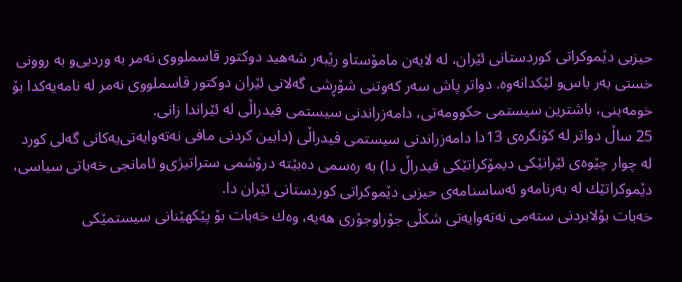حیزبی‌ دێموكراتی‌ كوردستانی‌ ئێران، له‌ لایه‌ن مامۆستا‌و رێبه‌ر شه‌هید دوكتور قاسملووی‌ نه‌مر به‌ وردیی‌‌و به‌ روونی‌ خستی‌ به‌ر باس‌و لێكدانه‌وه‌. دواتر پاش سه‌ر كه‌وتنی‌ شۆڕشی‌ گه‌لانی‌ ئێران دوكتور قاسملووی‌ نه‌مر له‌ نامه‌یه‌كدا بۆ خومه‌ینی‌، باشترین سیستمی‌ حكوومه‌تی‌، دامه‌زراندنی‌ سیستمی‌ فیدراڵی‌ له‌ ئێراندا زانی‌.
25 ساڵ دواتر له‌ كۆنگره‌ی‌ 13دا دامه‌زراندنی‌ سیستمی‌ فیدراڵی‌ (دابین كردنی مافی‌ نه‌ته‌وایه‌تی‌یه‌كانی‌ گه‌لی‌ كورد له‌ چوار چێوه‌ی‌ ئێرانێكی‌ دیمۆكراتێكی‌ فیدراڵ دا) به‌ ره‌سمی‌ ده‌بێته‌ درۆشمی‌ ستراتیژی‌و ئامانجی‌ خه‌باتی‌ سیاسی‌، دێموكراتێك له‌ به‌رنامه‌‌و ئه‌ساسنامه‌ی‌ حیزبی‌ دێموكراتی‌ كوردستانی‌ ئێران دا.
خه‌بات بۆلابردنی‌ سته‌می‌ نه‌ته‌وایه‌تی‌ شكڵی‌ جۆراوجۆری‌ هه‌یه‌، وه‌ك خه‌بات بۆ پێكهێنانی‌ سیستمێكی‌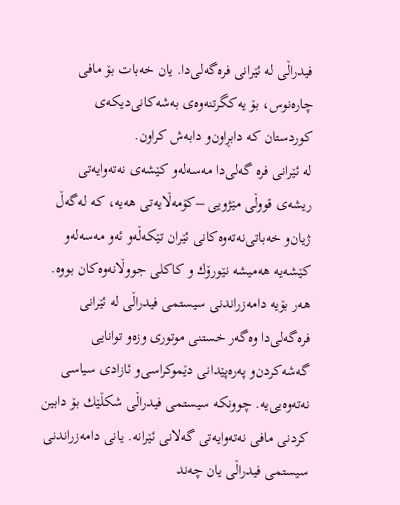فیدراڵی‌ له‌ ئێرانی‌ فره‌گه‌لی‌دا. یان خه‌بات بۆ مافی‌ چاره‌نوس، بۆ یه‌كگرتنه‌وه‌ی‌ به‌شه‌كانی‌دیكه‌ی‌ كوردستان كه‌ دابڕاون‌و دابه‌ش كراون.
له‌ ئێرانی‌ فره‌ گه‌لی‌دا مه‌سه‌له‌‌و كێشه‌ی‌ نه‌ته‌وایه‌تی‌ ریشه‌ی‌ قووڵی‌ مێژویی‌ –كۆمه‌ڵایه‌تی‌ هه‌یه‌، كه‌ له‌گه‌ڵ ژیان‌و خه‌باتی‌نه‌ته‌وه‌كانی‌ ئێران تێكه‌ڵه‌‌و ئه‌و مه‌سه‌له‌‌و كێشه‌یه‌ هه‌میشه‌ نێورۆك ‌و كاكلی‌ جووڵانه‌وه‌كان بووه‌. هه‌ر بۆیه‌ دامه‌زراندنی‌ سیستمی‌ فیدراڵی‌ له‌ ئێرانی‌ فره‌گه‌لی‌دا وه‌گه‌ر خستنی‌ موتوری‌ وزه‌‌و توانایی‌ گه‌شه‌كردن‌و په‌ره‌پێدانی‌ دێموكراسی‌‌و ئازادی‌ سیاسی‌ نه‌ته‌وه‌یی‌یه‌. چوونكه‌ سیستمی‌ فیدراڵی‌ شكڵێك بۆ دابین كردنی‌ مافی‌ نه‌ته‌وایه‌تی‌ گه‌لانی‌ ئێرانه‌. یانی‌ دامه‌زراندنی‌ سیستمی‌ فیدراڵی‌ یان چه‌ند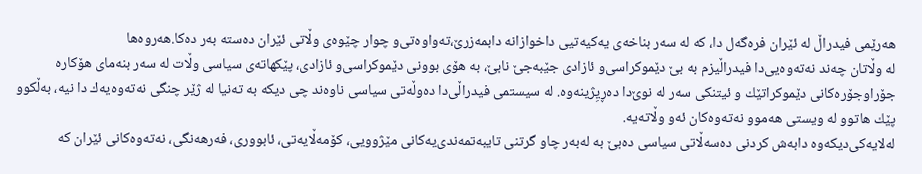هه‌رێمی‌ فیدراڵ له‌ ئێران فره‌گه‌ل دا، كه‌ له‌ سه‌ر بناخه‌ی‌ یه‌كیه‌تیی‌ داخوازانه‌ دابمه‌زرێ‌،ته‌واوه‌تی‌‌و چوار چێوه‌ی‌ وڵاتی‌ ئێران ده‌سته‌ به‌ر ده‌كا.هه‌روه‌ها
له‌ وڵاتان چه‌ند نه‌ته‌وه‌یی‌دا فیدراڵیزم به‌ بێ‌ دێموكراسی‌‌و ئازادی‌ جێبه‌جێ‌ نابێ‌، به‌ هۆی‌ بوونی‌ دێموكراسی‌‌و ئازادی‌، پێكهاته‌ی‌ سیاسی‌ وڵات له‌ سه‌ر بنه‌مای‌ هۆكاره‌ جۆراوجۆره‌كانی‌ دێموكراتێك ‌و ئیتنكی‌ سه‌ر له‌ نوێ‌دا ده‌ڕیِژینه‌وه‌. له‌ سیستمی‌ فیدراڵی‌دا ده‌وڵه‌تی‌ سیاسی‌ ناوه‌ند چی‌ دیكه‌ به‌ ته‌نیا له‌ ژێر چنگی‌ نه‌ته‌وه‌یه‌ك دا نیه‌، به‌ڵكوو پێك هاتوو له‌ ویستی‌ هه‌موو نه‌ته‌وه‌كان ئه‌و وڵاته‌یه‌.
له‌لایه‌كی‌دیكه‌وه‌ دابه‌ش كردنی‌ ده‌سه‌ڵاتی‌ سیاسی‌ ده‌بێ‌ به‌ له‌به‌ر چاو گرتنی‌ تایبه‌تمه‌ندی‌یه‌كانی‌ مێژوویی‌، كۆمه‌ڵایه‌تی‌، ئابووری‌، فه‌رهه‌نگی‌، نه‌ته‌وه‌كانی‌ ئێران كه‌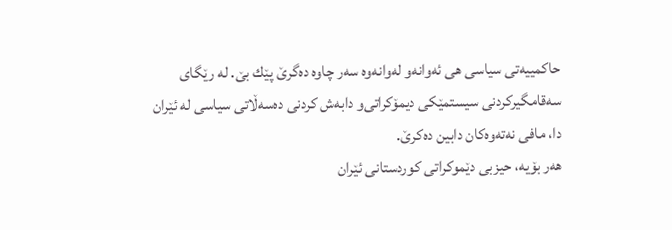حاكمییه‌تی‌ سیاسی‌ هی‌ ئه‌وانه‌‌و له‌وانه‌وه‌ سه‌ر چاوه‌ ده‌گرێ‌ پێك بێ‌. له‌ رێگای‌ سه‌قامگیركردنی‌ سیستمێكی‌ دیمۆكراتی‌‌و دابه‌ش كردنی‌ ده‌سه‌ڵاتی‌ سیاسی‌ له‌ ئێران دا، مافی‌ نه‌ته‌وه‌كان دابین ده‌كرێ‌.
هه‌ر بۆیه‌، حیزبی‌ دێموكراتی‌ كوردستانی‌ ئێران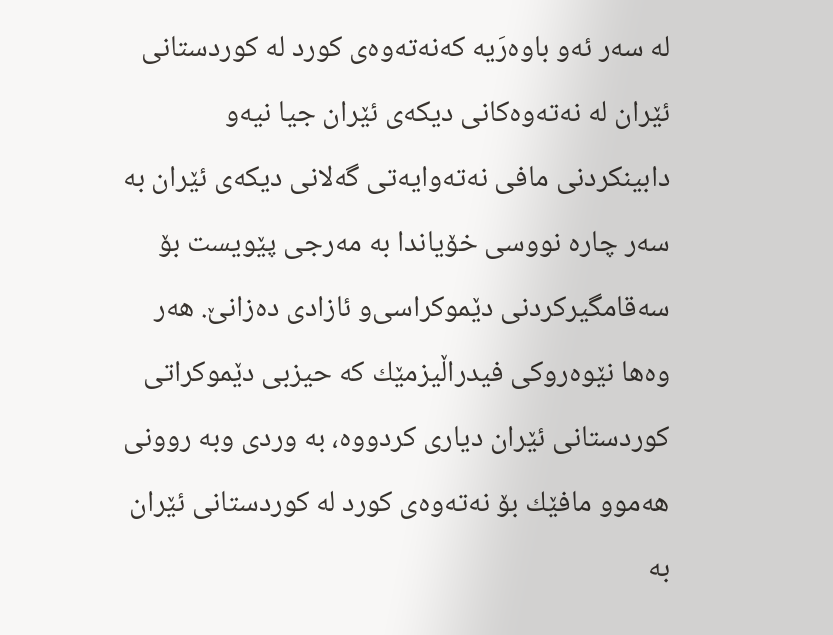له‌ سه‌ر ئه‌و باوه‌رَیه‌ كه‌نه‌ته‌وه‌ی‌ كورد له‌ كوردستانی‌ ئێران له‌ نه‌ته‌وه‌كانی‌ دیكه‌ی‌ ئێران جیا نیه‌‌و دابینكردنی‌ مافی‌ نه‌ته‌وایه‌تی‌ گه‌لانی‌ دیكه‌ی‌ ئێران به‌ سه‌ر چاره‌ نووسی‌ خۆیاندا به‌ مه‌رجی‌ پێویست بۆ سه‌قامگیركردنی‌ دێموكراسی‌‌و ئازادی‌ ده‌زانێ‌. هه‌ر وه‌ها نێوه‌روكی‌ فیدراڵیزمێك كه‌ حیزبی‌ دێموكراتی‌ كوردستانی‌ ئێران دیاری‌ كردووه‌، به‌ وردی‌ وبه‌ روونی‌ هه‌موو مافێك بۆ نه‌ته‌وه‌ی‌ كورد له‌ كوردستانی‌ ئێران به‌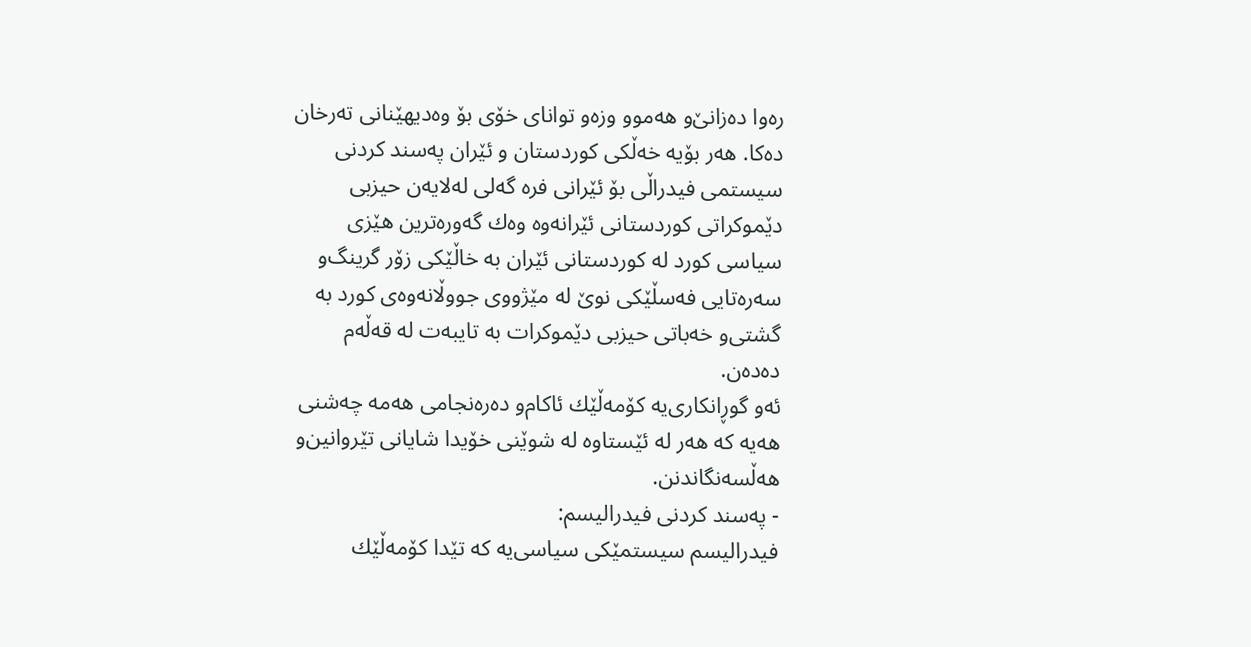ره‌وا ده‌زانێ‌‌و هه‌موو وزه‌و توانای‌ خۆی‌ بۆ وه‌دیهێنانی‌ ته‌رخان ده‌كا. هه‌ر بۆیه‌ خه‌ڵكی‌ كوردستان و ئێران په‌سند كردنی‌ سیستمی‌ فیدراڵی‌ بۆ ئێرانی‌ فره‌ گه‌لی‌ له‌لایه‌ن حیزبی‌ دێموكراتی‌ كوردستانی‌ ئێرانه‌وه‌ وه‌ك گه‌وره‌ترین هێزی‌ سیاسی‌ كورد له‌ كوردستانی‌ ئێران به‌ خاڵێكی‌ زۆر گرینگ‌و سه‌ره‌تایی‌ فه‌سڵێكی‌ نوێ‌ له‌ مێژووی‌ جووڵانه‌وه‌ی‌ كورد به‌ گشتی‌‌و خه‌باتی‌ حیزبی‌ دێموكرات به‌ تایبه‌ت له‌ قه‌ڵه‌م ده‌ده‌ن.
ئه‌و گوڕانكاری‌یه‌ كۆمه‌ڵێك ئاكام‌و ده‌ره‌نجامی‌ هه‌مه‌ چه‌شنی‌ هه‌یه‌ كه‌ هه‌ر له‌ ئێستاوه‌ له‌ شوێنی‌ خۆیدا شایانی‌ تێروانین‌و هه‌ڵسه‌نگاندنن.
- په‌سند كردنی‌ فیدرالیسم:
فیدرالیسم سیستمێكی‌ سیاسی‌یه‌ كه‌ تێدا كۆمه‌ڵێك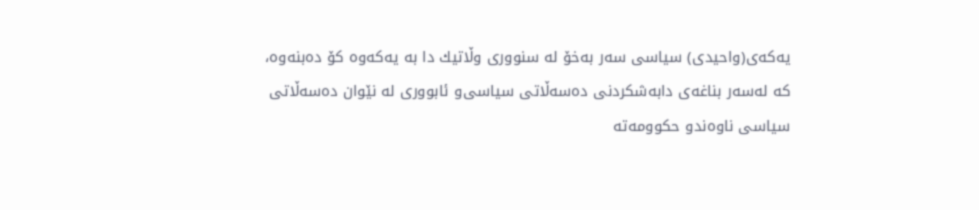یه‌كه‌ی‌(واحیدی‌) سیاسی‌ سه‌ر به‌خۆ له‌ سنووری‌ وڵاتیك دا به‌ یه‌كه‌وه‌ كۆ ده‌بنه‌وه‌، كه‌ له‌سه‌ر بناغه‌ی‌ دابه‌شكردنی‌ ده‌سه‌ڵاتی‌ سیاسی‌‌و ئابووری‌ له‌ نێوان ده‌سه‌ڵاتی‌ سیاسی‌ ناوه‌ند‌و حكوومه‌ته‌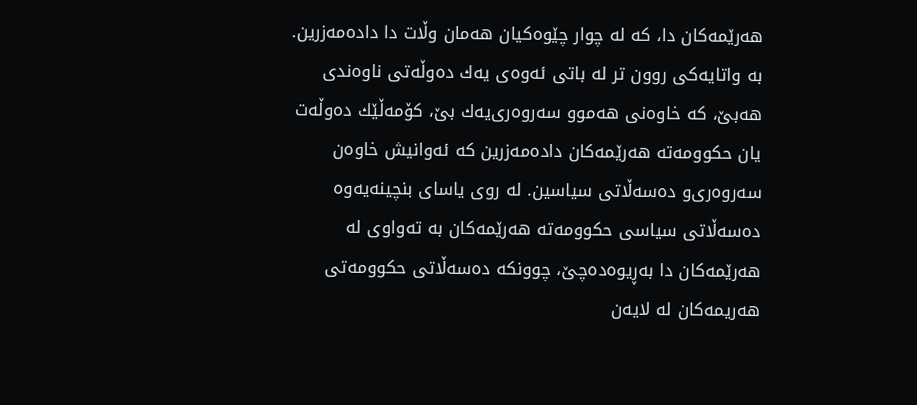هه‌رێمه‌كان دا، كه‌ له‌ چوار چێوه‌كیان هه‌مان وڵات دا داده‌مه‌زرین. به‌ واتایه‌كی‌ روون تر له‌ باتی‌ ئه‌وه‌ی‌ یه‌ك ده‌وڵه‌تی‌ ناوه‌ندی‌ هه‌بێ‌، كه‌ خاوه‌نی‌ هه‌موو سه‌روه‌ری‌یه‌ك بێ‌، كۆمه‌ڵێك ده‌وڵه‌ت یان حكوومه‌ته‌ هه‌رێمه‌كان داده‌مه‌زرین كه‌ ئه‌وانیش خاوه‌ن سه‌روه‌ری‌‌و ده‌سه‌ڵاتی‌ سیاسین. له‌ روی‌ یاسای‌ بنچینه‌یه‌وه‌ ده‌سه‌ڵاتی‌ سیاسی‌ حكوومه‌ته‌ هه‌رێمه‌كان به‌ ته‌واوی‌ له‌ هه‌رێمه‌كان دا به‌ڕیوه‌ده‌چێ‌، چوونكه‌ ده‌سه‌ڵاتی‌ حكوومه‌تی‌ هه‌ریمه‌كان له‌ لایه‌ن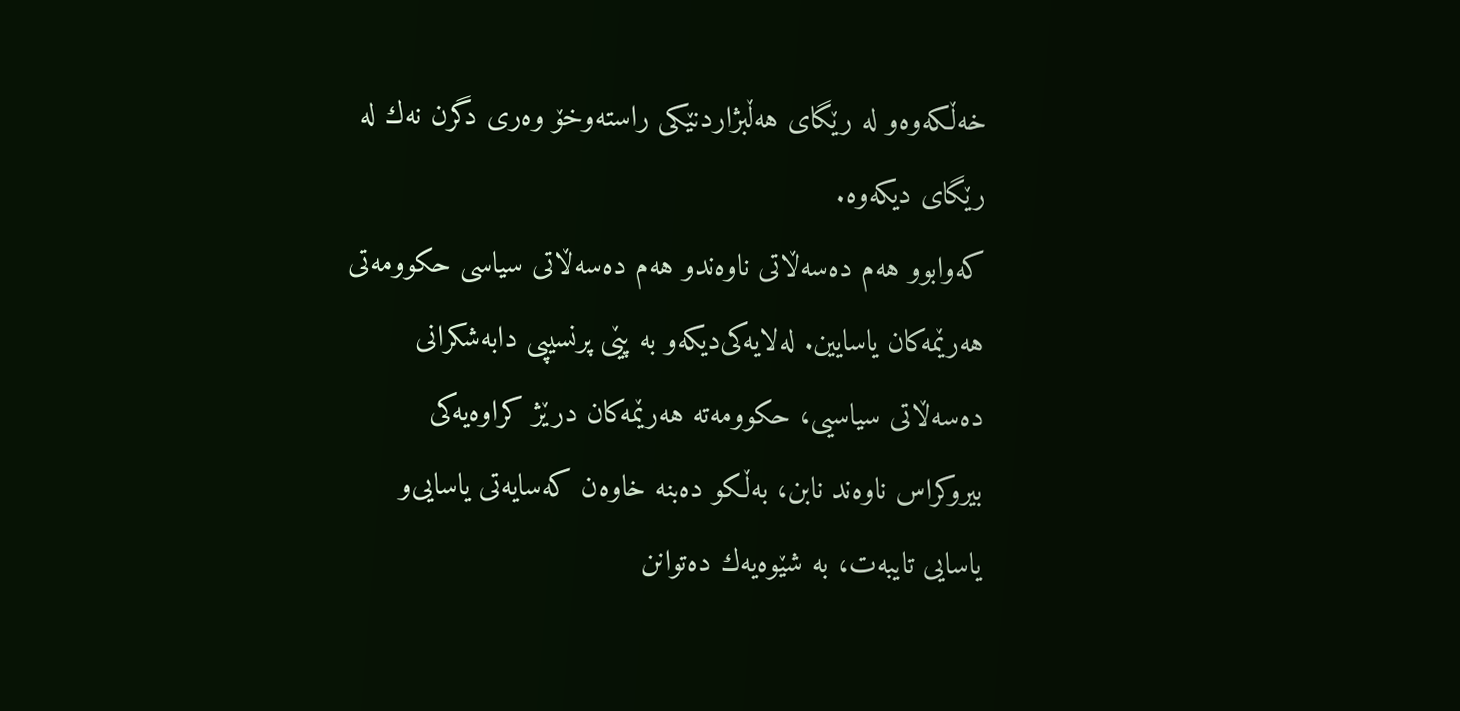خه‌ڵكه‌وه‌‌و له‌ رێگای‌ هه‌ڵبژاردنێكی‌ راسته‌وخۆ وه‌ری‌ دگرن نه‌ك له‌ رێگای‌ دیكه‌وه‌.
كه‌وابوو هه‌م ده‌سه‌ڵاتی‌ ناوه‌ند‌و هه‌م ده‌سه‌ڵاتی‌ سیاسی‌ حكوومه‌تی‌ هه‌رێمه‌كان یاسایین. له‌لایه‌كی‌دیكه‌و به‌ پێی‌ پرنسیپی‌ دابه‌شكرانی‌ ده‌سه‌ڵاتی‌ سیاسیی‌، حكوومه‌ته‌ هه‌رێمه‌كان درێژ كراوه‌یه‌كی‌ بیروكراس ناوه‌ند نابن، به‌ڵكو ده‌بنه‌ خاوه‌ن كه‌سایه‌تی‌ یاسایی‌‌و یاسایی‌ تایبه‌ت، به‌ شێوه‌یه‌ك ده‌توانن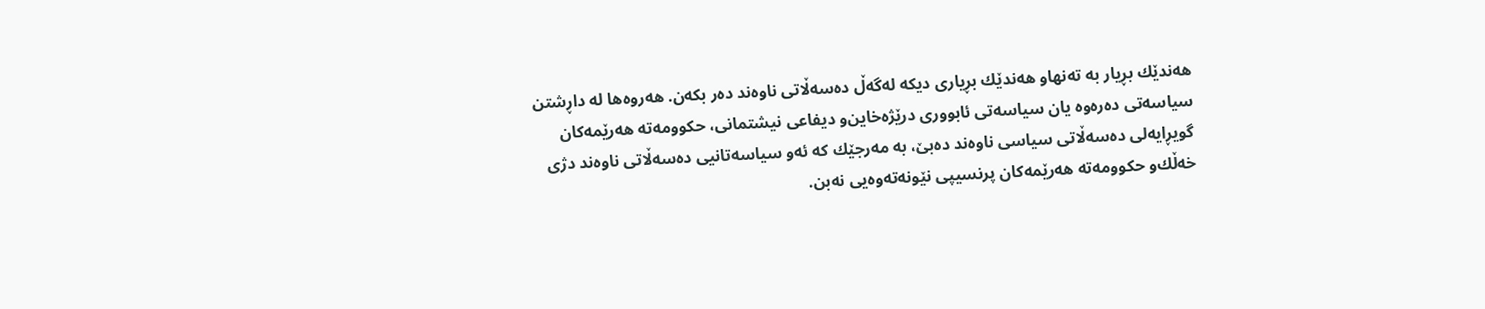هه‌ندێك بڕیار به‌ ته‌نها‌و هه‌ندێك بڕیاری‌ دیكه‌ له‌گه‌ڵ ده‌سه‌ڵاتی‌ ناوه‌ند ده‌ر بكه‌ن. هه‌روه‌ها له‌ داڕشتن سیاسه‌تی‌ ده‌ره‌وه‌ یان سیاسه‌تی‌ ئابووری‌ درێژه‌خاین‌و دیفاعی‌ نیشتمانی‌، حكوومه‌ته‌ هه‌رێمه‌كان گویڕایه‌لی‌ ده‌سه‌ڵاتی‌ سیاسی‌ ناوه‌ند ده‌بێ‌، به‌ مه‌رجێك كه‌ ئه‌و سیاسه‌تانیی‌ ده‌سه‌ڵاتی‌ ناوه‌ند دژی‌ خه‌ڵك‌و حكوومه‌ته‌ هه‌رێمه‌كان پرنسیپی‌ نێونه‌ته‌وه‌یی‌ نه‌بن.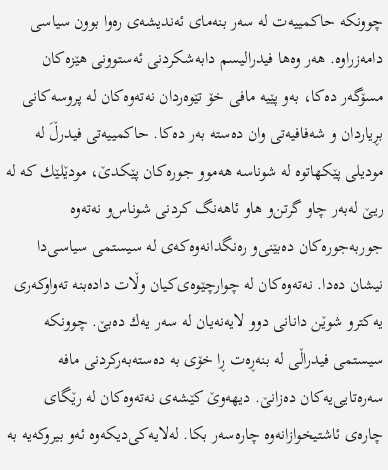چوونكه‌ حاكمییه‌ت له‌ سه‌ر بنه‌مای‌ ئه‌ندیشه‌ی‌ ره‌وا بوون سیاسی‌ دامه‌زراوه‌. هه‌ر وه‌ها فیدرالیسم دابه‌شكردنی‌ ئه‌ستوونی‌ هێزه‌كان مسۆگه‌ر ده‌كا، به‌و پێیه‌ مافی‌ خۆ تێوه‌ردان نه‌ته‌وه‌كان له‌ پروسه‌كانی‌ بڕیاردان و شه‌فافیه‌تی‌ وان ده‌سته‌ به‌ر ده‌كا. حاكمییه‌تی‌ فیدرڵَ له‌ مودیلی‌ پێكهاتوه‌ له‌ شوناسه‌ هه‌موو جوره‌كان پێكدێ‌، مودێلێك كه‌ له‌ ریێ‌ له‌به‌ر چاو گرتن‌و هاو ئاهه‌نگ كردنی‌ شوناس‌و نه‌ته‌وه‌ جوربه‌جوره‌كان ده‌بێنی‌‌و ره‌نگدانه‌وه‌كه‌ی‌ له‌ سیستمی‌ سیاسی‌دا نیشان ده‌دا. نه‌ته‌وه‌كان له‌ چوارچێوه‌ی‌كیان وڵات داده‌بنه‌ ته‌واوكه‌ری‌ یه‌كتر‌و شوێن دانانی‌ دوو لایه‌نه‌یان له‌ سه‌ر یه‌ك ده‌بێ‌. چوونكه‌ سیستمی‌ فیدراڵی‌ له‌ بنه‌ڕه‌ت ڕا خۆی‌ به‌ ده‌سته‌به‌ركردنی‌ مافه‌ سه‌ره‌تایی‌یه‌كان ده‌زانێ‌. دیهه‌وێ‌ كێشه‌ی‌ نه‌ته‌وه‌كان له‌ رێگای‌ چاره‌ی‌ ئاشتیخوازانه‌وه‌ چاره‌سه‌ر بكا. له‌لایه‌كی‌دیكه‌وه‌ ئه‌و بیروكه‌یه‌ به‌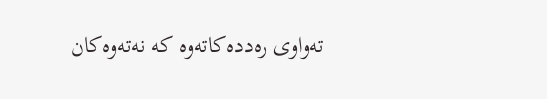ته‌واوی‌ ره‌دده‌كاته‌وه‌ كه‌ نه‌ته‌وه‌كان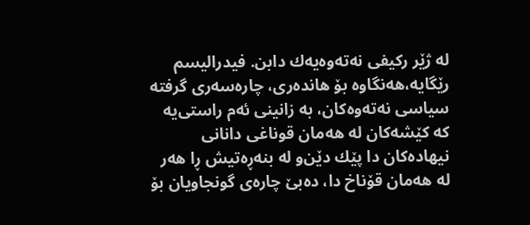له‌ ژێر ركیفی‌ نه‌ته‌وه‌یه‌ك دابن. فیدرالیسم رێگایه‌،هه‌نگاوه‌ بۆ هانده‌ری‌، چاره‌سه‌ری‌ گرفته‌ سیاسی‌ نه‌ته‌وه‌كان، به‌ زانینی‌ ئه‌م راستی‌یه‌ كه‌ كێشه‌كان له‌ هه‌مان قوناغی‌ دانانی‌ نیهاده‌كان دا پێك دێن‌و له‌ بنه‌ڕه‌تیش ڕا هه‌ر له‌ هه‌مان قۆناخ دا، ده‌بێ‌ چاره‌ی‌ گونجاویان بۆ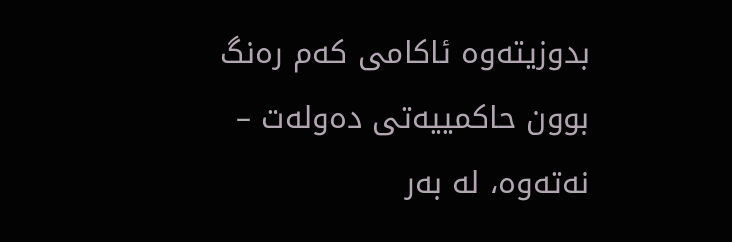بدوزیته‌وه‌ ئاكامی‌ كه‌م ره‌نگ بوون حاكمییه‌تی‌ ده‌وله‌ت – نه‌ته‌وه‌، له‌ به‌ر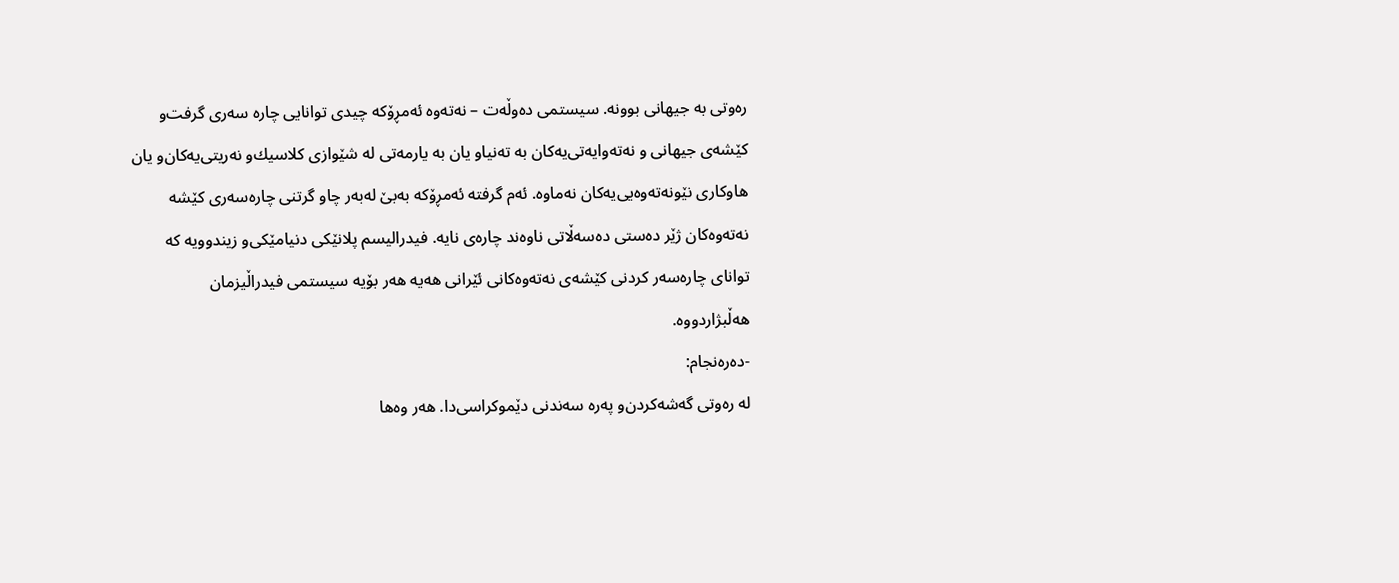ره‌وتی‌ به‌ جیهانی‌ بوونه‌. سیستمی‌ ده‌وڵه‌ت – نه‌ته‌وه‌ ئه‌مڕۆكه‌ چیدی‌ توانایی‌ چاره‌ سه‌ری‌ گرفت‌و كێشه‌ی‌ جیهانی‌ ‌و نه‌ته‌وایه‌تی‌یه‌كان به‌ ته‌نیا‌و یان به‌ یارمه‌تی‌ له‌ شێوازی‌ كلاسیك‌و نه‌ریتی‌یه‌كان‌و یان هاوكاری‌ نێونه‌ته‌وه‌یی‌یه‌كان نه‌ماوه‌. ئه‌م گرفته‌ ئه‌مڕۆكه‌ به‌بێ‌ له‌به‌ر چاو گرتنی‌ چاره‌سه‌ری‌ كێشه‌ نه‌ته‌وه‌كان ژێر ده‌ستی‌ ده‌سه‌ڵاتی‌ ناوه‌ند چاره‌ی‌ نایه‌. فیدرالیسم پلانێكی‌ دنیامێكی‌‌و زیندوویه‌ كه‌ توانای‌ چاره‌سه‌ر كردنی‌ كێشه‌ی‌ نه‌ته‌وه‌كانی‌ ئێرانی‌ هه‌یه‌ هه‌ر بۆیه‌ سیستمی‌ فیدراڵیزمان هه‌ڵبژاردووه‌.
-ده‌ره‌نجام:
له‌ ره‌وتی‌ گه‌شه‌كردن‌و په‌ره‌ سه‌ندنی‌ دێموكراسی‌دا. هه‌ر وه‌ها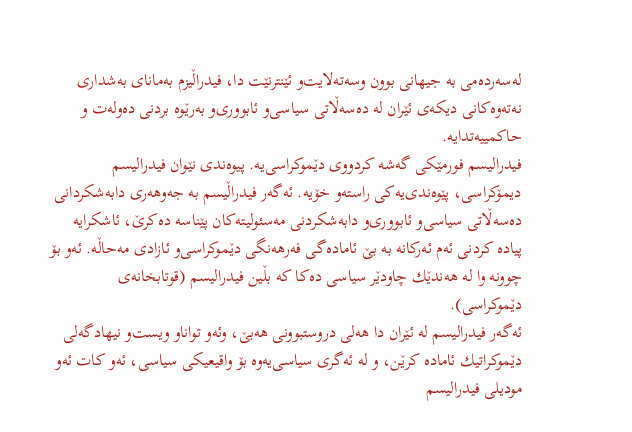له‌سه‌رده‌می‌ به‌ جیهانی‌ بوون وسه‌ته‌لایت‌و ئێنترنێت دا، فیدراڵیزم به‌مانای‌ به‌شداری‌ نه‌ته‌وه‌كانی‌ دیكه‌ی‌ ئێران له‌ ده‌سه‌ڵاتی‌ سیاسی‌‌و ئابووری‌‌و به‌رێوه‌ بردنی‌ ده‌وله‌ت ‌و حاكمییه‌تدایه‌.
فیدرالیسم فورمێكی‌ گه‌شه‌ كردووی‌ دێموكراسی‌یه‌. پیوه‌ندی‌ نێوان فیدرالیسم دیمۆكراسی‌، پێوه‌ندی‌یه‌كی‌ راسته‌‌و خۆیه‌. ئه‌گه‌ر فیدراڵیسم به‌ جه‌وهه‌ری‌ دابه‌شكردانی‌ ده‌سه‌ڵاتی‌ سیاسی‌‌و ئابووری‌‌و دابه‌شكردنی‌ مه‌سئولیته‌كان پێناسه‌ ده‌كرێ‌، ئاشكرایه‌ پیاده‌ كردنی‌ ئه‌م ئه‌ركانه‌ به‌ بێ‌ ئاماده‌گی‌ فه‌رهه‌نگی‌ دێموكراسی‌‌و ئازادی‌ مه‌حاڵه‌. ئه‌و بۆ چوونه‌ وا له‌ هه‌ندێك چاودێر سیاسی‌ ده‌كا كه‌ بڵین فیدرالیسم (قوتابخانه‌ی‌ دێموكراسی‌).
ئه‌گه‌ر فیدرالیسم له‌ ئێران دا هه‌لی‌ دروستبوونی‌ هه‌بێ‌، وئه‌و توانا‌و ویست‌و نیهادگه‌لی‌ دێموكراتیك ئاماده‌ كرێن، و له‌ ئه‌گری‌ سیاسی‌یه‌وه‌ بۆ واقیعیكی‌ سیاسی‌، ئه‌و كات ئه‌و مودیلی‌ فیدرالیسم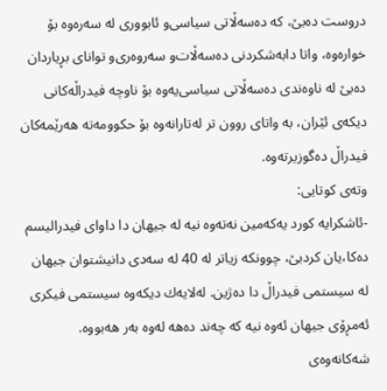دروست ده‌بێ‌، كه‌ ده‌سه‌ڵاتی‌ سیاسی‌و ئابووری‌ له‌ سه‌ره‌وه‌ بۆ خواره‌وه‌، واتا دابه‌شكردنی‌ ده‌سه‌ڵات‌و سه‌روه‌ری‌‌و توانای‌ بڕیاردان ده‌بێ‌ له‌ ناوه‌ندی‌ ده‌سه‌ڵاتی‌ سیاسی‌یه‌وه‌ بۆ ناوچه‌ فیدراڵه‌كانی‌ دیكه‌ی‌ ئێران، به‌ واتای‌ روون تر له‌تارانه‌وه‌ بۆ حكوومه‌ته‌ هه‌رێمه‌كان فیدراڵ ده‌گوزیرته‌وه‌.
وته‌ی‌ كوتایی‌:
-ئاشكرایه‌ كورد یه‌كه‌مین نه‌ته‌وه‌ نیه‌ له‌ جیهان دا داوای‌ فیدرالیسم ده‌كا،یان كردبێ‌، چوونكه‌ زیاتر له‌ 40 له‌ سه‌دی‌ دانیشتوان جیهان له‌ سیستمی‌ فیدراڵ دا ده‌ژین. له‌لایه‌ك دیكه‌وه‌ سیستمی‌ فیكری‌ ئه‌مڕۆی‌ جیهان ئه‌وه‌ نیه‌ كه‌ چه‌ند ده‌هه‌ له‌وه‌ به‌ر هه‌بووه‌. شه‌كانه‌وه‌ی‌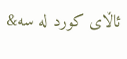ئاڵای‌ كورد له‌ سه‌&